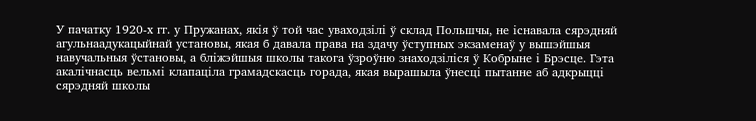У пачатку 1920-х гг. у Пружанах, якія ў той час уваходзілі ў склад Польшчы, не існавала сярэдняй агульнаадукацыйнай установы, якая б давала права на здачу ўступных экзаменаў у вышэйшыя навучальныя ўстановы, а бліжэйшыя школы такога ўзроўню знаходзіліся ў Кобрыне і Брэсце. Гэта акалічнасць вельмі клапаціла грамадскасць горада, якая вырашыла ўнесці пытанне аб адкрыцці сярэдняй школы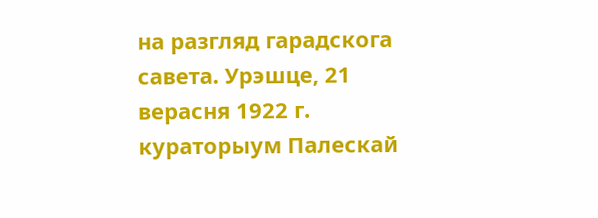на разгляд гарадскога савета. Урэшце, 21 верасня 1922 г. кураторыум Палескай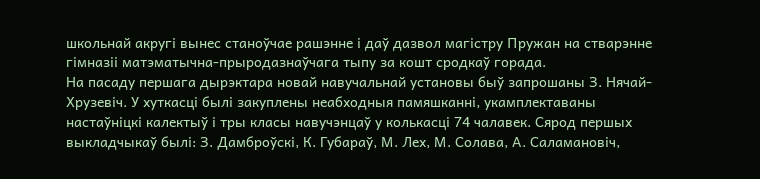школьнай акругі вынес станоўчае рашэнне і даў дазвол магістру Пружан на стварэнне гімназіі матэматычна-прыродазнаўчага тыпу за кошт сродкаў горада.
На пасаду першага дырэктара новай навучальнай установы быў запрошаны З. Нячай-Хрузевіч. У хуткасці былі закуплены неабходныя памяшканні, укамплектаваны настаўніцкі калектыў і тры класы навучэнцаў у колькасці 74 чалавек. Сярод першых выкладчыкаў былі: З. Дамброўскі, К. Губараў, М. Лех, М. Солава, А. Саламановіч,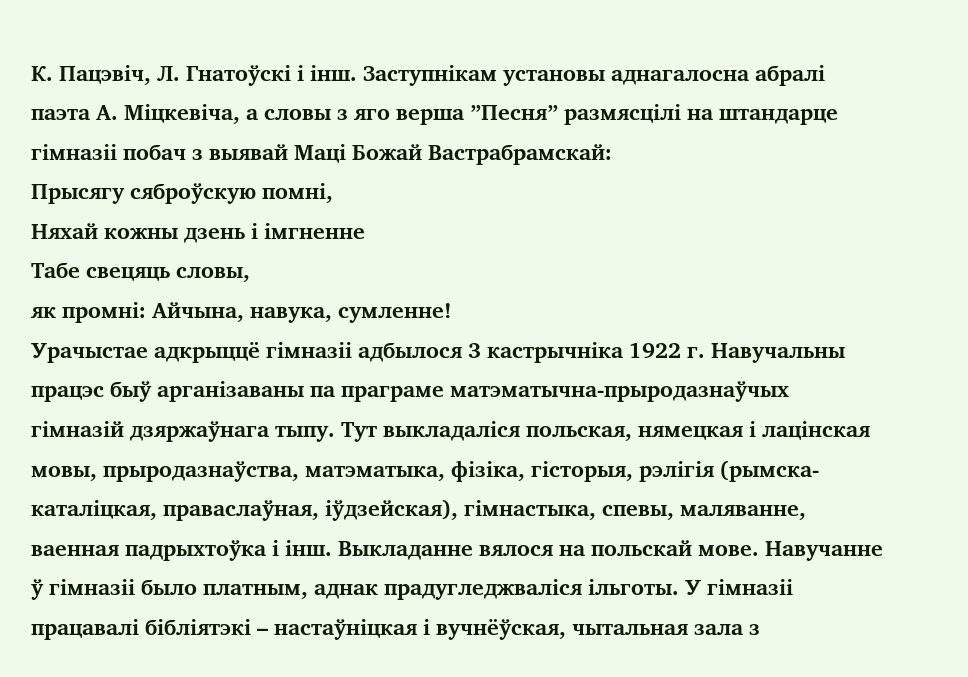К. Пацэвіч, Л. Гнатоўскі і інш. Заступнікам установы аднагалосна абралі паэта А. Міцкевіча, а словы з яго верша ”Песня” размясцілі на штандарце гімназіі побач з выявай Маці Божай Вастрабрамскай:
Прысягу сяброўскую помні,
Няхай кожны дзень і імгненне
Табе свецяць словы,
як промні: Айчына, навука, сумленне!
Урачыстае адкрыццё гімназіі адбылося 3 кастрычніка 1922 г. Навучальны працэс быў арганізаваны па праграме матэматычна-прыродазнаўчых гімназій дзяржаўнага тыпу. Тут выкладаліся польская, нямецкая і лацінская мовы, прыродазнаўства, матэматыка, фізіка, гісторыя, рэлігія (рымска-каталіцкая, праваслаўная, іўдзейская), гімнастыка, спевы, маляванне, ваенная падрыхтоўка і інш. Выкладанне вялося на польскай мове. Навучанне ў гімназіі было платным, аднак прадугледжваліся ільготы. У гімназіі працавалі бібліятэкі – настаўніцкая і вучнёўская, чытальная зала з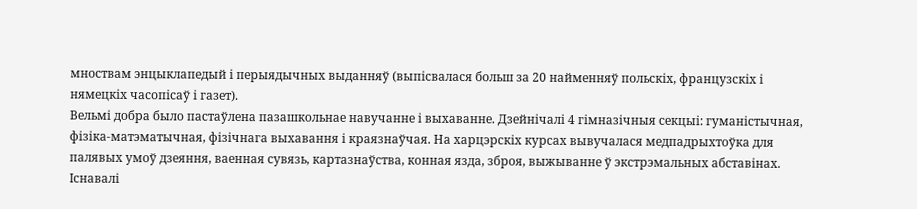мноствам энцыклапедый і перыядычных выданняў (выпісвалася больш за 20 найменняў польскіх, французскіх і нямецкіх часопісаў і газет).
Вельмі добра было пастаўлена пазашкольнае навучанне і выхаванне. Дзейнічалі 4 гімназічныя секцыі: гуманістычная, фізіка-матэматычная, фізічнага выхавання і краязнаўчая. На харцэрскіх курсах вывучалася медпадрыхтоўка для палявых умоў дзеяння, ваенная сувязь, картазнаўства, конная язда, зброя, выжыванне ў экстрэмальных абставінах. Існавалі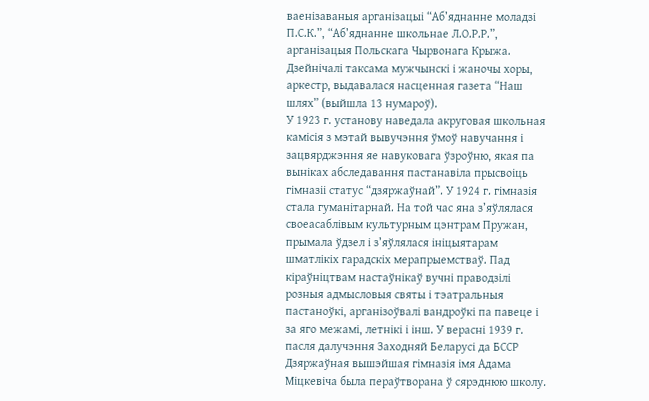ваенізаваныя арганізацыі “Аб’яднанне моладзі П.С.К.”, “Аб’яднанне школьнае Л.О.Р.Р.”, арганізацыя Польскага Чырвонага Крыжа. Дзейнічалі таксама мужчынскі і жаночы хоры, аркестр, выдавалася насценная газета “Наш шлях” (выйшла 13 нумароў).
У 1923 г. установу наведала акруговая школьная камісія з мэтай вывучэння ўмоў навучання і зацвярджэння яе навуковага ўзроўню, якая па выніках абследавання пастанавіла прысвоіць гімназіі статус “дзяржаўнай”. У 1924 г. гімназія стала гуманітарнай. На той час яна з’яўлялася своеасаблівым культурным цэнтрам Пружан, прымала ўдзел і з’яўлялася ініцыятарам шматлікіх гарадскіх мерапрыемстваў. Пад кіраўніцтвам настаўнікаў вучні праводзілі розныя адмысловыя святы і тэатральныя пастаноўкі, арганізоўвалі вандроўкі па павеце і за яго межамі, летнікі і інш. У верасні 1939 г. пасля далучэння Заходняй Беларусі да БССР Дзяржаўная вышэйшая гімназія імя Адама Міцкевіча была пераўтворана ў сярэднюю школу.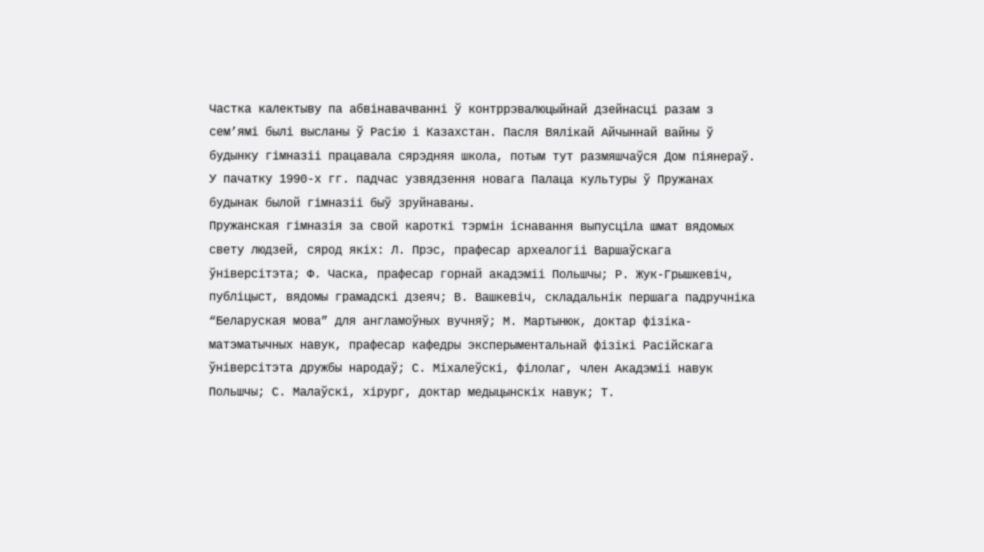Частка калектыву па абвінавачванні ў контррэвалюцыйнай дзейнасці разам з сем’ямі былі высланы ў Расію і Казахстан. Пасля Вялiкай Айчыннай вайны ў будынку гімназіі працавала сярэдняя школа, потым тут размяшчаўся Дом піянераў. У пачатку 1990-х гг. падчас узвядзення новага Палаца культуры ў Пружанах будынак былой гімназіі быў зруйнаваны.
Пружанская гімназія за свой кароткі тэрмін існавання выпусціла шмат вядомых свету людзей, сярод якіх: Л. Прэс, прафесар археалогіі Варшаўскага ўніверсітэта; Ф. Часка, прафесар горнай акадэміі Польшчы; Р. Жук-Грышкевіч, публіцыст, вядомы грамадскі дзеяч; В. Вашкевіч, складальнік першага падручніка “Беларуская мова” для англамоўных вучняў; М. Мартынюк, доктар фізіка-матэматычных навук, прафесар кафедры эксперыментальнай фізікі Расійскага ўніверсітэта дружбы народаў; С. Міхалеўскі, філолаг, член Акадэміі навук Польшчы; С. Малаўскі, хірург, доктар медыцынскіх навук; Т.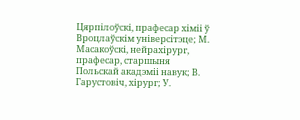Цярпілоўскі, прафесар хіміі ў Вроцлаўскім універсітэце; М. Масакоўскі, нейрахірург, прафесар, старшыня Польскай акадэміі навук; В. Гарустовіч, хірург; У.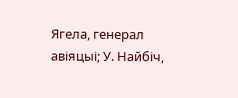Ягела, генерал авіяцыі; У. Найбіч,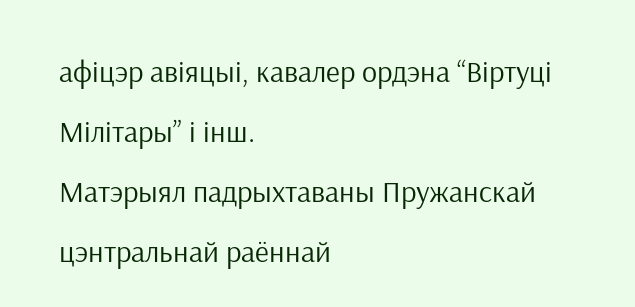афіцэр авіяцыі, кавалер ордэна “Віртуці Мілітары” і інш.
Матэрыял падрыхтаваны Пружанскай цэнтральнай раённай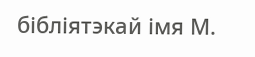бібліятэкай імя М.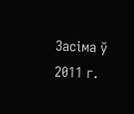Засіма ў 2011 г.